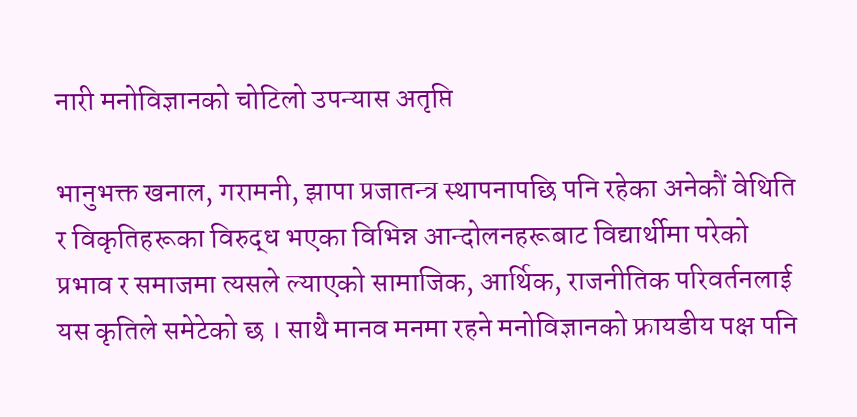नारी मनोविज्ञानको चोटिलो उपन्यास अतृप्ति

भानुभक्त खनाल, गरामनी, झापा प्रजातन्त्र स्थापनापछि पनि रहेका अनेकौं वेथिति र विकृतिहरूका विरुद्ध भएका विभिन्न आन्दोलनहरूबाट विद्यार्थीमा परेको प्रभाव र समाजमा त्यसले ल्याएको सामाजिक, आर्थिक, राजनीतिक परिवर्तनलाई यस कृतिले समेटेको छ । साथै मानव मनमा रहने मनोविज्ञानको फ्रायडीय पक्ष पनि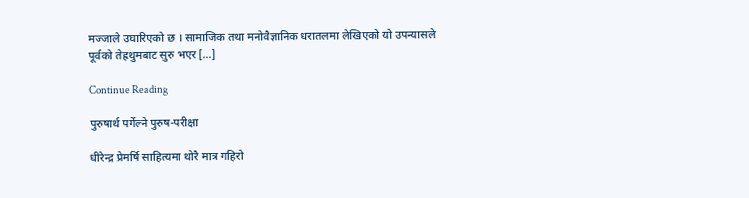मज्जाले उघारिएको छ । सामाजिक तथा मनोवैज्ञानिक धरातलमा लेखिएको यो उपन्यासले पूर्वको तेह्रथुमबाट सुरु भएर […]

Continue Reading

पुरुषार्थ पर्गेल्ने पुरुष-परीक्षा

धीरेन्द्र प्रेमर्षि साहित्यमा थोरै मात्र गहिरो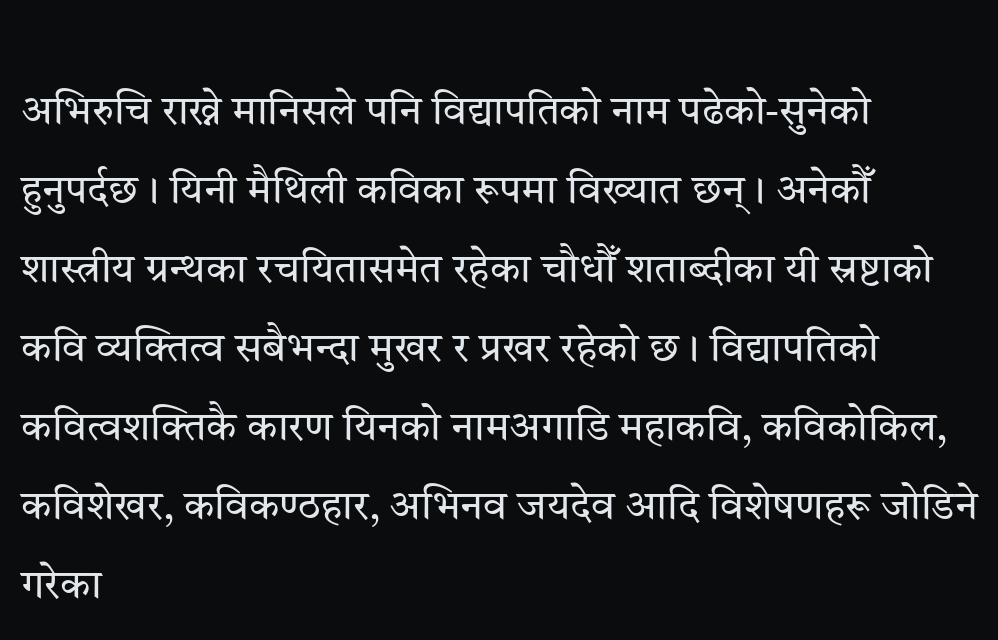अभिरुचि राख्ने मानिसले पनि विद्यापतिको नाम पढेको-सुनेको हुनुपर्दछ । यिनी मैथिली कविका रूपमा विख्यात छन् । अनेकौँ शास्त्रीय ग्रन्थका रचयितासमेत रहेका चौधौँ शताब्दीका यी स्रष्टाको कवि व्यक्तित्व सबैभन्दा मुखर र प्रखर रहेको छ । विद्यापतिको कवित्वशक्तिकै कारण यिनको नामअगाडि महाकवि, कविकोकिल, कविशेखर, कविकण्ठहार, अभिनव जयदेव आदि विशेषणहरू जोडिने गरेका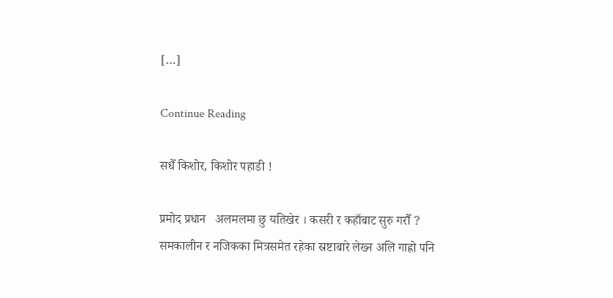[…]

Continue Reading

सधैँ किशोर, किशोर पहाडी !

प्रमोद प्रधान   अलमलमा छु यतिखेर । कसरी र कहाँबाट सुरु गरौँ ? समकालीन र नजिकका मित्रसमेत रहेका स्रष्टाबारे लेख्न अलि गाह्रो पनि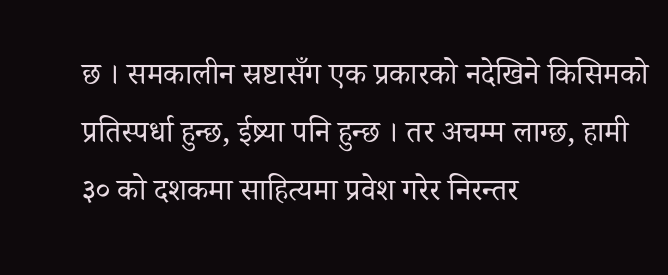छ । समकालीन स्रष्टासँग एक प्रकारको नदेखिने किसिमको प्रतिस्पर्धा हुन्छ, ईष्र्या पनि हुन्छ । तर अचम्म लाग्छ, हामी ३० को दशकमा साहित्यमा प्रवेश गरेर निरन्तर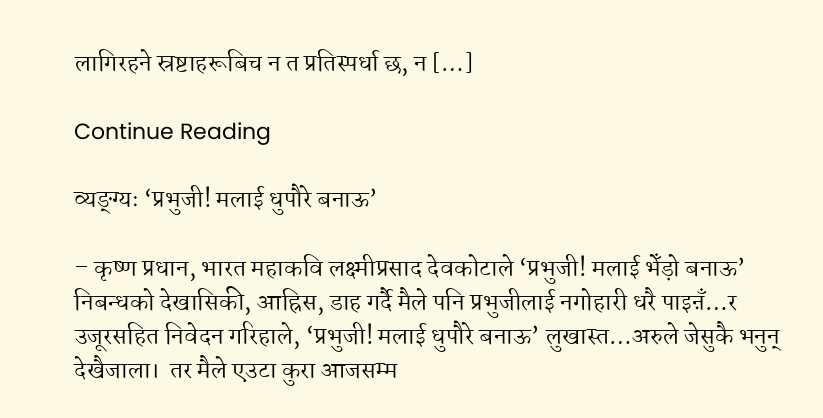लागिरहने स्रष्टाहरूबिच न त प्रतिस्पर्धा छ, न […]

Continue Reading

व्यङ्ग्यः ‘प्रभुजी! मलाई धुपौरे बनाऊ’

– कृष्ण प्रधान, भारत महाकवि लक्ष्मीप्रसाद देवकोटाले ‘प्रभुजी! मलाई भेँड़ो बनाऊ’ निबन्धको देखासिकी, आह्रिस, डाह गर्दै मैले पनि प्रभुजीलाई नगोहारी धरै पाइऩँ…र उजूरसहित निवेदन गरिहाले, ‘प्रभुजी! मलाई धुपौरे बनाऊ’ लुखास्त…अरुले जेसुकै भनुन् देखैजाला।  तर मैले एउटा कुरा आजसम्म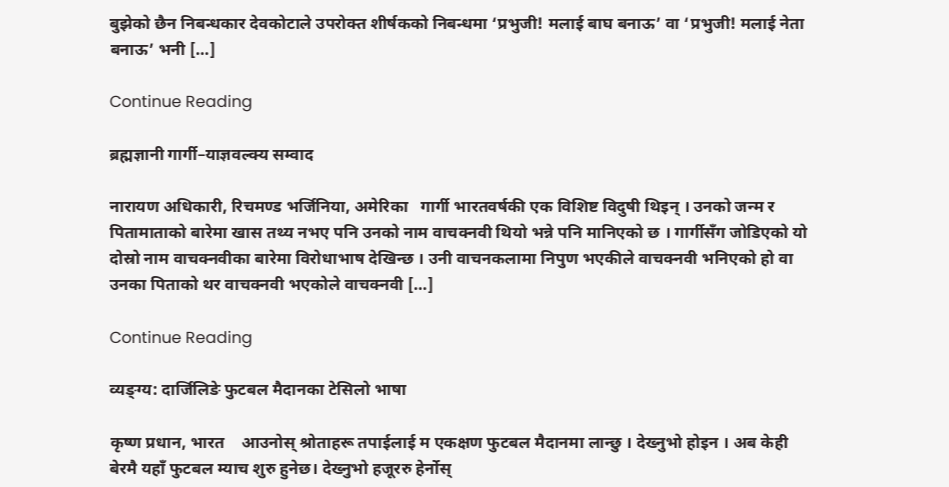बुझेको छैन निबन्धकार देवकोटाले उपरोक्त शीर्षकको निबन्धमा ‘प्रभुजी! मलाई बाघ बनाऊ’ वा ‘प्रभुजी! मलाई नेता बनाऊ’ भनी […]

Continue Reading

ब्रह्मज्ञानी गार्गी–याज्ञवल्क्य सम्वाद

नारायण अधिकारी, रिचमण्ड भर्जिनिया, अमेरिका   गार्गी भारतवर्षकी एक विशिष्ट विदुषी थिइन् । उनको जन्म र पितामाताको बारेमा खास तथ्य नभए पनि उनको नाम वाचक्नवी थियो भन्ने पनि मानिएको छ । गार्गीसँग जोडिएको यो दोस्रो नाम वाचक्नवीका बारेमा विरोधाभाष देखिन्छ । उनी वाचनकलामा निपुण भएकीले वाचक्नवी भनिएको हो वा उनका पिताको थर वाचक्नवी भएकोले वाचक्नवी […]

Continue Reading

व्यङ्ग्य: दार्जिलिङे फुटबल मैदानका टेसिलो भाषा

कृष्ण प्रधान, भारत    आउनोस् श्रोताहरू तपाईलाई म एकक्षण फुटबल मैदानमा लान्छु । देख्नुभो होइन । अब केही बेरमै यहाँ फुटबल म्याच शुरु हुनेछ। देख्नुभो हजूररु हेर्नोस्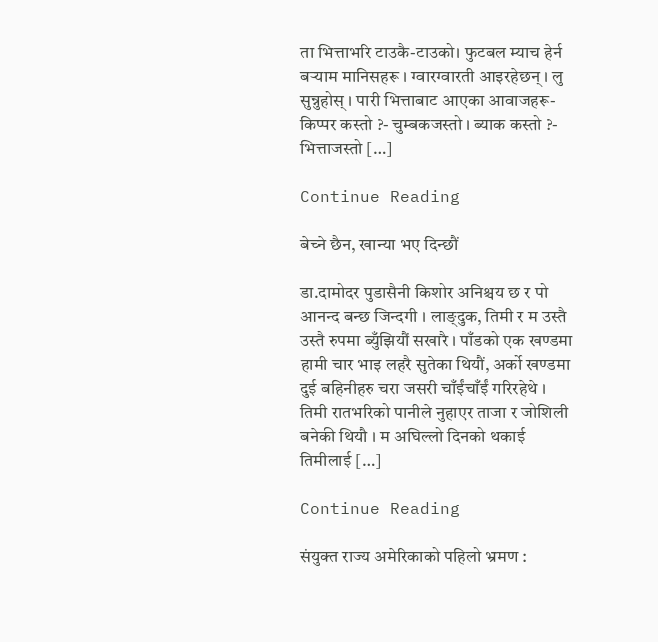ता भित्ताभरि टाउकै-टाउको। फुटबल म्याच हेर्न बऱ्याम मानिसहरू । ग्वारग्वारती आइरहेछन् । लु सुन्नुहोस् । पारी भित्ताबाट आएका आवाजहरू- किप्पर कस्तो ?- चुम्बकजस्तो । ब्याक कस्तो ?- भित्ताजस्तो […]

Continue Reading

बेच्ने छैन, खान्या भए दिन्छौं

डा.दामोदर पुडासैनी किशोर अनिश्चय छ र पो आनन्द बन्छ जिन्दगी । लाङ्दुक, तिमी र म उस्तै उस्तै रुपमा ब्युँझियौं सखारै । पाँडको एक खण्डमा हामी चार भाइ लहरै सुतेका थियौं, अर्को खण्डमा दुई बहिनीहरु चरा जसरी चाँईंचाँईं गरिरहेथे । तिमी रातभरिको पानीले नुहाएर ताजा र जोशिली बनेकी थियौ । म अघिल्लो दिनको थकाई तिमीलाई […]

Continue Reading

संयुक्त राज्य अमेरिकाको पहिलो भ्रमण :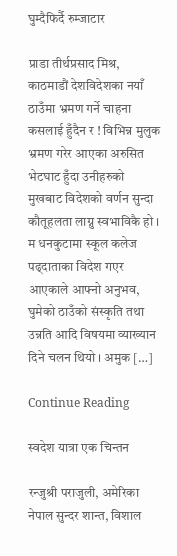घुम्दैफिर्दै रुम्जाटार

प्राडा तीर्थप्रसाद मिश्र, काठमाडौं देशविदेशका नयाँ ठाउँमा भ्रमण गर्ने चाहना कसलाई हुँदैन र ! विभिन्न मुलुक भ्रमण गरेर आएका अरुसित भेटघाट हुँदा उनीहरुको मुखबाट विदेशको वर्णन सुन्दा कौतूहलता लाग्नु स्वभाविकै हो । म धनकुटामा स्कूल कलेज पढ्दाताका विदेश गएर आएकाले आफ्नो अनुभव, घुमेको ठाउँको संस्कृति तथा उन्नति आदि विषयमा व्याख्यान दिने चलन थियो । अमुक […]

Continue Reading

स्वदेश यात्रा एक चिन्तन

रन्जुश्री पराजुली, अमेरिका नेपाल सुन्दर शान्त, विशाल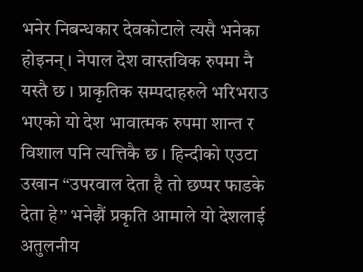भनेर निबन्धकार देवकोटाले त्यसै भनेका होइनन् । नेपाल देश वास्तविक रुपमा नै यस्तै छ । प्राकृतिक सम्पदाहरुले भरिभराउ भएको यो देश भावात्मक रुपमा शान्त र विशाल पनि त्यत्तिकै छ । हिन्दीको एउटा उखान “उपरवाल देता है तो छप्पर फाडके देता हे’’ भनेझैं प्रकृति आमाले यो देशलाई अतुलनीय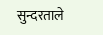सुन्दरताले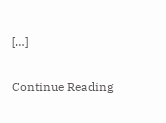[…]

Continue Reading